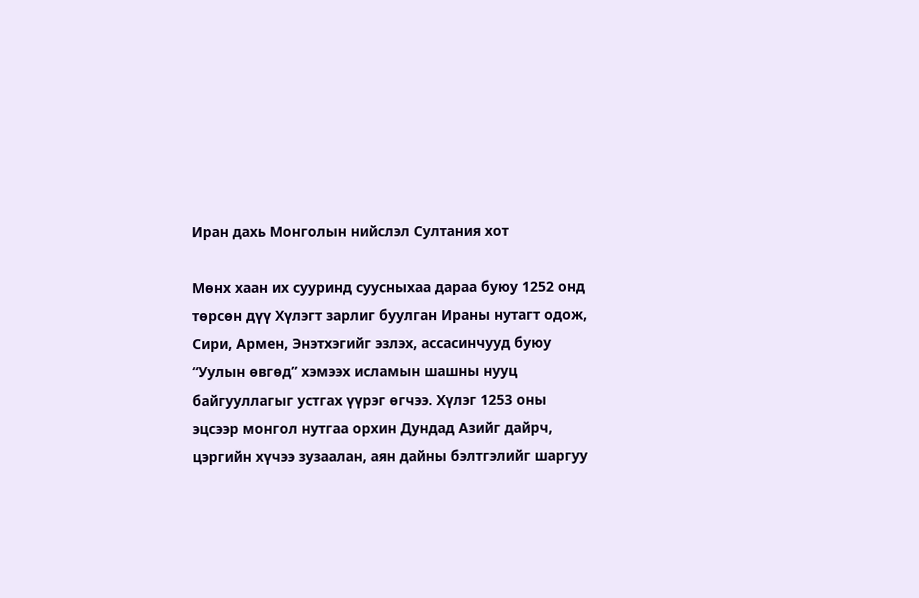Иран дахь Монголын нийслэл Султания хот

Мөнх хаан их сууринд суусныхаа дараа буюу 1252 онд төрсөн дүү Хүлэгт зарлиг буулган Ираны нутагт одож, Сири, Армен, Энэтхэгийг эзлэх, ассасинчууд буюу “Уулын өвгөд” хэмээх исламын шашны нууц байгууллагыг устгах үүрэг өгчээ. Хүлэг 1253 оны эцсээр монгол нутгаа орхин Дундад Азийг дайрч, цэргийн хүчээ зузаалан, аян дайны бэлтгэлийг шаргуу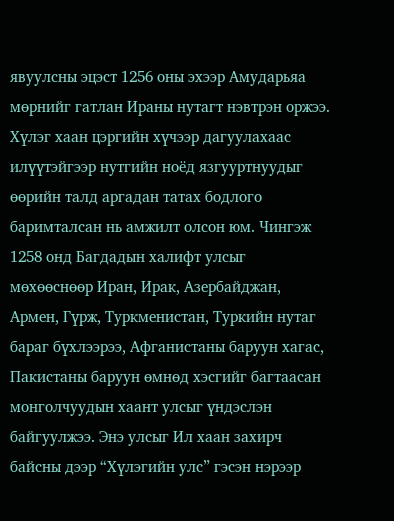явуулсны эцэст 1256 оны эхээр Амударьяа мөрнийг гатлан Ираны нутагт нэвтрэн оржээ. Хүлэг хаан цэргийн хүчээр дагуулахаас илүүтэйгээр нутгийн ноёд язгууртнуудыг өөрийн талд аргадан татах бодлого баримталсан нь амжилт олсон юм. Чингэж 1258 онд Багдадын халифт улсыг мөхөөснөөр Иран, Ирак, Азербайджан, Армен, Гүрж, Туркменистан, Туркийн нутаг бараг бүхлээрээ, Афганистаны баруун хагас, Пакистаны баруун өмнөд хэсгийг багтаасан монголчуудын хаант улсыг үндэслэн байгуулжээ. Энэ улсыг Ил хаан захирч байсны дээр “Хүлэгийн улс” гэсэн нэрээр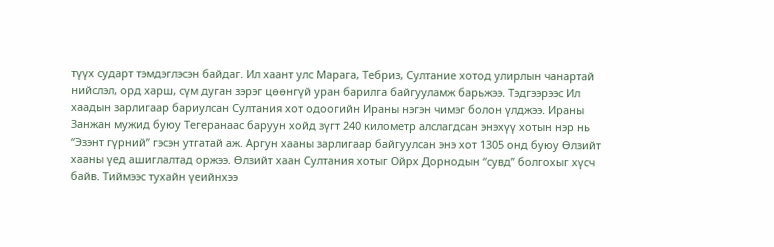түүх сударт тэмдэглэсэн байдаг. Ил хаант улс Марага, Тебриз, Султание хотод улирлын чанартай нийслэл, орд харш, сүм дуган зэрэг цөөнгүй уран барилга байгууламж барьжээ. Тэдгээрээс Ил хаадын зарлигаар бариулсан Султания хот одоогийн Ираны нэгэн чимэг болон үлджээ. Ираны Занжан мужид буюу Тегеранаас баруун хойд зүгт 240 километр алслагдсан энэхүү хотын нэр нь “Эзэнт гүрний” гэсэн утгатай аж. Аргун хааны зарлигаар байгуулсан энэ хот 1305 онд буюу Өлзийт хааны үед ашиглалтад оржээ. Өлзийт хаан Султания хотыг Ойрх Дорнодын “сувд” болгохыг хүсч байв. Тиймээс тухайн үеийнхээ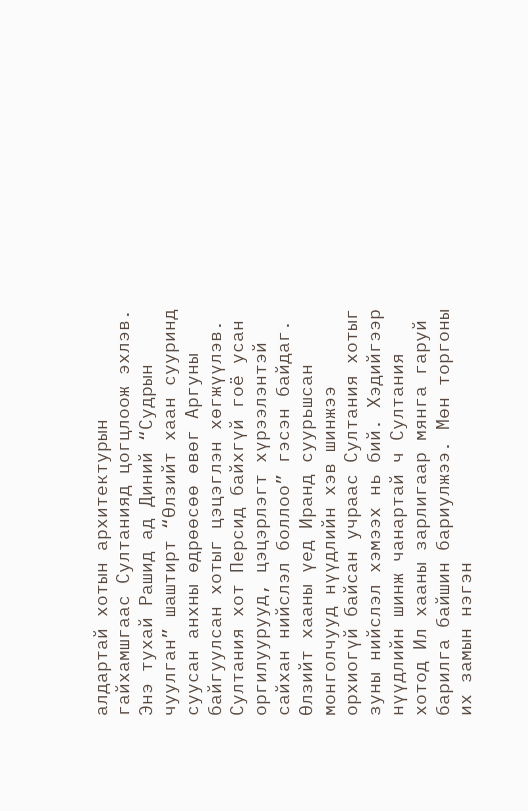алдартай хотын архитектурын гайхамшгаас Султанияд цогцлоож эхлэв. Энэ тухай Рашид ад Диний “Судрын чуулган” шаштирт “Өлзийт хаан сууринд суусан анхны өдрөөсөө өвөг Аргуны байгуулсан хотыг цэцэглэн хөгжүүлэв. Султания хот Персид байхгүй гоё усан оргилуурууд, цэцэрлэгт хүрээлэнтэй сайхан нийслэл боллоо” гэсэн байдаг. Өлзийт хааны үед Иранд суурьшсан монголчууд нүүдлийн хэв шинжээ орхиогүй байсан учраас Султания хотыг зуны нийслэл хэмээх нь бий. Хэдийгээр нүүдлийн шинж чанартай ч Султания хотод Ил хааны зарлигаар мянга гаруй барилга байшин бариулжээ. Мөн торгоны их замын нэгэн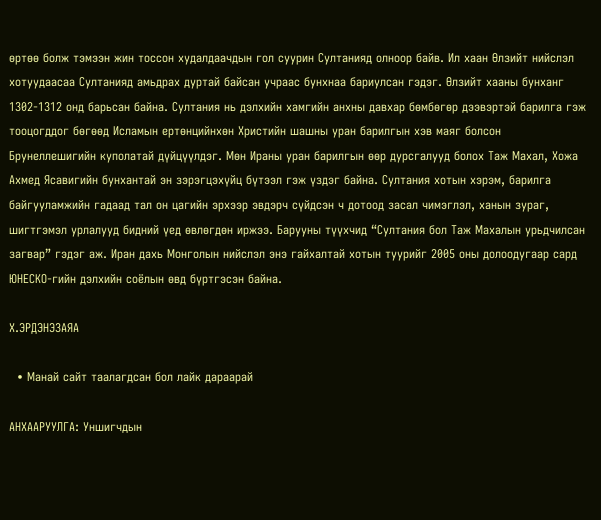өртөө болж тэмээн жин тоссон худалдаачдын гол суурин Султанияд олноор байв. Ил хаан Өлзийт нийслэл хотуудаасаа Султанияд амьдрах дуртай байсан учраас бунхнаа бариулсан гэдэг. Өлзийт хааны бунханг 1302-1312 онд барьсан байна. Султания нь дэлхийн хамгийн анхны давхар бөмбөгөр дээвэртэй барилга гэж тооцогддог бөгөөд Исламын ертөнцийнхөн Христийн шашны уран барилгын хэв маяг болсон Брунеллешигийн куполатай дүйцүүлдэг. Мөн Ираны уран барилгын өөр дурсгалууд болох Таж Махал, Хожа Ахмед Ясавигийн бунхантай эн зэрэгцэхүйц бүтээл гэж үздэг байна. Султания хотын хэрэм, барилга байгууламжийн гадаад тал он цагийн эрхээр эвдэрч сүйдсэн ч дотоод засал чимэглэл, ханын зураг, шигтгэмэл урлалууд бидний үед өвлөгдөн иржээ. Барууны түүхчид “Султания бол Таж Махалын урьдчилсан загвар” гэдэг аж. Иран дахь Монголын нийслэл энэ гайхалтай хотын туурийг 2005 оны долоодугаар сард ЮНЕСКО-гийн дэлхийн соёлын өвд бүртгэсэн байна.

Х.ЭРДЭНЭЗАЯА

  • Манай сайт таалагдсан бол лайк дараарай

АНХААРУУЛГА: Уншигчдын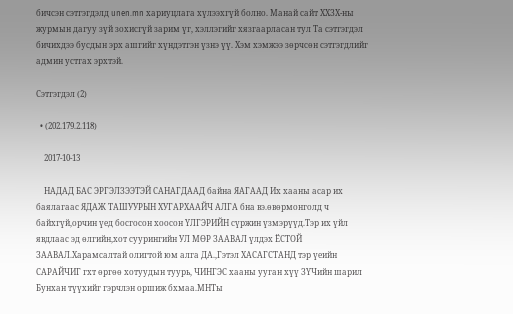бичсэн сэтгэгдэлд unen.mn хариуцлага хүлээхгүй болно. Манай сайт ХХЗХ-ны журмын дагуу зүй зохисгүй зарим үг, хэллэгийг хязгаарласан тул Та сэтгэгдэл бичихдээ бусдын эрх ашгийг хүндэтгэн үзнэ үү. Хэм хэмжээ зөрчсөн сэтгэгдлийг админ устгах эрхтэй.

Сэтгэгдэл (2)

  • (202.179.2.118)

    2017-10-13

    НАДАД БАС ЭРГЭЛЗЭЭТЭЙ САНАГДААД байна ЯАГААД Их хааны асар их баялагаас ЯДАЖ ТАШУУРЫН ХУГАРХААЙЧ АЛГА бна вэ.өвөрмонголд ч байхгүй,орчин үед босгосон хоосон ҮЛГЭРИЙН сүржин үзмэрүүд.Тэр их үйл явдлаас эд өлгийн,хот суурингийн УЛ МӨР ЗААВАЛ үлдэх ЁСТОЙ ЗААВАЛ.Харамсалтай олигтой юм алга ДА.,Гэтэл ХАСАГСТАНД тэр үеийн САРАЙЧИГ гхт өргөө хотуудын туурь, ЧИНГЭС хааны ууган хүү ЗҮЧийн шарил Бунхан түүхийг гэрчлэн оршиж бхмаа.МНТы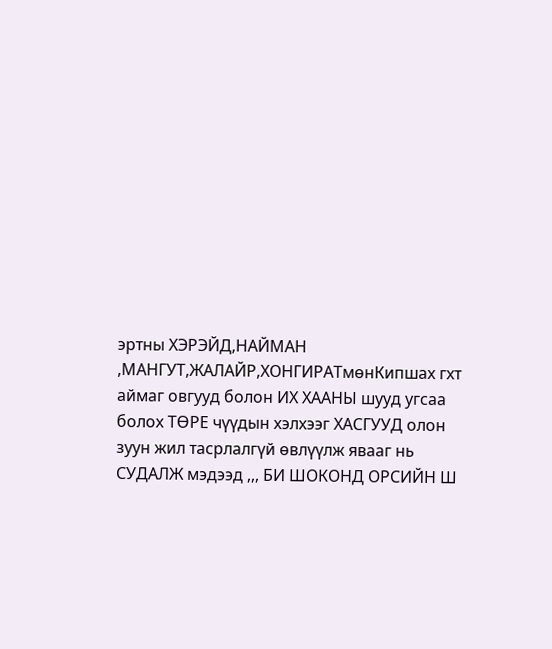эртны ХЭРЭЙД,НАЙМАН ,МАНГУТ,ЖАЛАЙР,ХОНГИРАТмөнКипшах гхт аймаг овгууд болон ИХ ХААНЫ шууд угсаа болох ТӨРЕ чүүдын хэлхээг ХАСГУУД олон зуун жил тасрлалгүй өвлүүлж явааг нь СУДАЛЖ мэдээд ,,, БИ ШОКОНД ОРСИЙН Ш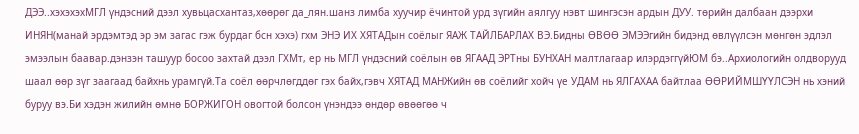ДЭЭ..хэхэхэхМГЛ үндэсний дээл хувьцасхантаз,хөөрөг да_лян.шанз лимба хуучир ёчинтой урд зүгийн аялгуу нэвт шингэсэн ардын ДУУ. төрийн далбаан дээрхи ИНЯН(манай эрдэмтэд эр эм загас гэж бурдаг бсн хэхэ) гхм ЭНЭ ИХ ХЯТАДын соёлыг ЯАЖ ТАЙЛБАРЛАХ ВЭ.Бидны ӨВӨӨ ЭМЭЭгийн бидэнд өвлүүлсэн мөнгөн эдлэл эмээлын баавар.дэнзэн ташуур босоо захтай дээл ГХМт, ер нь МГЛ үндэсний соёлын өв ЯГААД ЭРТны БУНХАН малтлагаар илэрдэггүйЮМ бэ..Архиологийн олдворууд шаал өөр зүг заагаад байхнь урамгүй.Та соёл өөрчлөгддөг гэх байх,гэвч ХЯТАД МАНЖийн өв соёлийг хойч үе УДАМ нь ЯЛГАХАА байтлаа ӨӨРИЙМШҮҮЛСЭН нь хэний буруу вэ.Би хэдэн жилийн өмнө БОРЖИГОН овогтой болсон үнэндээ өндөр өвөөгөө ч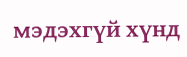мэдэхгүй хүнд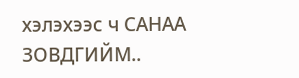хэлэхээс ч САНАА ЗОВДГИЙМ..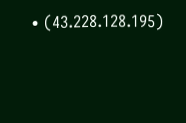• (43.228.128.195)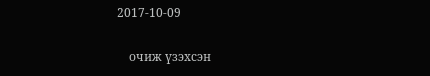2017-10-09

    очиж үзэхсэн